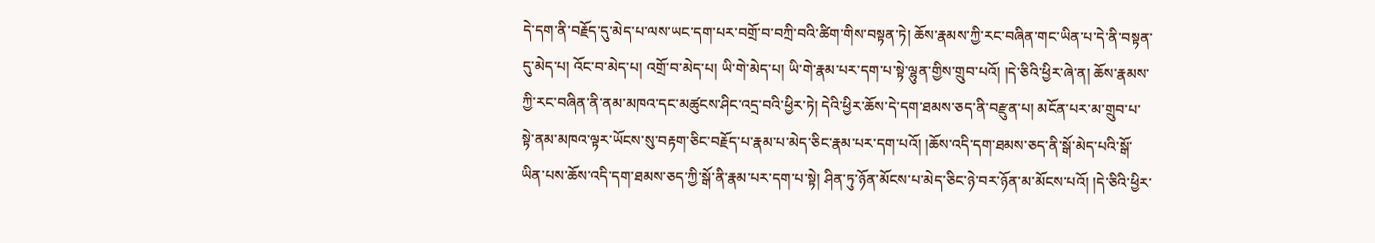དེ་དག་ནི་བརྗོད་དུ་མེད་པ་ལས་ཡང་དག་པར་བགྲོ་བ་བཀྲི་བའི་ཚིག་གིས་བསྟན་ཏེ། ཆོས་རྣམས་ཀྱི་རང་བཞིན་གང་ཡིན་པ་དེ་ནི་བསྟན་དུ་མེད་པ། འོང་བ་མེད་པ། འགྲོ་བ་མེད་པ། ཡི་གེ་མེད་པ། ཡི་གེ་རྣམ་པར་དག་པ་སྟེ་ལྷུན་གྱིས་གྲུབ་པའོ། །དེ་ཅིའི་ཕྱིར་ཞེ་ན། ཆོས་རྣམས་ཀྱི་རང་བཞིན་ནི་ནམ་མཁའ་དང་མཚུངས་ཤིང་འདྲ་བའི་ཕྱིར་ཏེ། དེའི་ཕྱིར་ཆོས་དེ་དག་ཐམས་ཅད་ནི་བརྫུན་པ། མངོན་པར་མ་གྲུབ་པ་སྟེ་ནམ་མཁའ་ལྟར་ཡོངས་སུ་བརྟག་ཅིང་བརྗོད་པ་རྣམ་པ་མེད་ཅིང་རྣམ་པར་དག་པའོ། །ཆོས་འདི་དག་ཐམས་ཅད་ནི་སྒོ་མེད་པའི་སྒོ་ཡིན་པས་ཆོས་འདི་དག་ཐམས་ཅད་ཀྱི་སྒོ་ནི་རྣམ་པར་དག་པ་སྟེ། ཤིན་ཏུ་ཉོན་མོངས་པ་མེད་ཅིང་ཉེ་བར་ཉོན་མ་མོངས་པའོ། །དེ་ཅིའི་ཕྱིར་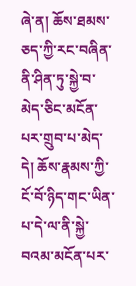ཞེ་ན། ཆོས་ཐམས་ཅད་ཀྱི་རང་བཞིན་ནི་ཤིན་ཏུ་སྐྱེ་བ་མེད་ཅིང་མངོན་པར་གྲུབ་པ་མེད་དེ། ཆོས་རྣམས་ཀྱི་ངོ་བོ་ཉིད་གང་ཡིན་པ་དེ་ལ་ནི་སྐྱེ་བའམ་མངོན་པར་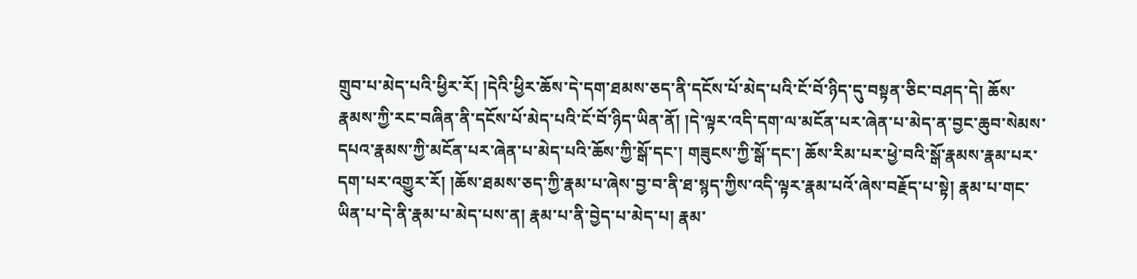གྲུབ་པ་མེད་པའི་ཕྱིར་རོ། །དེའི་ཕྱིར་ཆོས་དེ་དག་ཐམས་ཅད་ནི་དངོས་པོ་མེད་པའི་ངོ་བོ་ཉིད་དུ་བསྟན་ཅིང་བཤད་དེ། ཆོས་རྣམས་ཀྱི་རང་བཞིན་ནི་དངོས་པོ་མེད་པའི་ངོ་བོ་ཉིད་ཡིན་ནོ། །དེ་ལྟར་འདི་དག་ལ་མངོན་པར་ཞེན་པ་མེད་ན་བྱང་ཆུབ་སེམས་དཔའ་རྣམས་ཀྱི་མངོན་པར་ཞེན་པ་མེད་པའི་ཆོས་ཀྱི་སྒོ་དང་། གཟུངས་ཀྱི་སྒོ་དང་། ཆོས་རིམ་པར་ཕྱེ་བའི་སྒོ་རྣམས་རྣམ་པར་དག་པར་འགྱུར་རོ། །ཆོས་ཐམས་ཅད་ཀྱི་རྣམ་པ་ཞེས་བྱ་བ་ནི་ཐ་སྙད་ཀྱིས་འདི་ལྟར་རྣམ་པའོ་ཞེས་བརྗོད་པ་སྟེ། རྣམ་པ་གང་ཡིན་པ་དེ་ནི་རྣམ་པ་མེད་པས་ན། རྣམ་པ་ནི་བྱེད་པ་མེད་པ། རྣམ་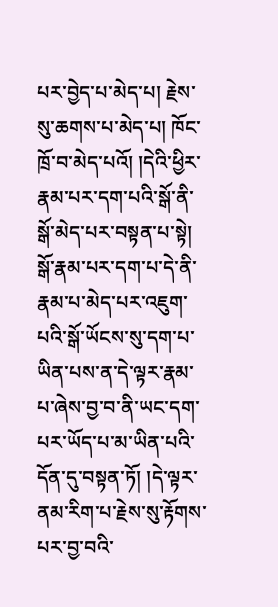པར་བྱེད་པ་མེད་པ། རྗེས་སུ་ཆགས་པ་མེད་པ། ཁོང་ཁྲོ་བ་མེད་པའོ། །དེའི་ཕྱིར་རྣམ་པར་དག་པའི་སྒོ་ནི་སྒོ་མེད་པར་བསྟན་པ་སྟེ། སྒོ་རྣམ་པར་དག་པ་དེ་ནི་རྣམ་པ་མེད་པར་འཇུག་པའི་སྒོ་ཡོངས་སུ་དག་པ་ཡིན་པས་ན་དེ་ལྟར་རྣམ་པ་ཞེས་བྱ་བ་ནི་ཡང་དག་པར་ཡོད་པ་མ་ཡིན་པའི་དོན་དུ་བསྟན་ཏོ། །དེ་ལྟར་ནམ་རིག་པ་རྗེས་སུ་རྟོགས་པར་བྱ་བའི་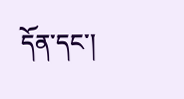དོན་དང་།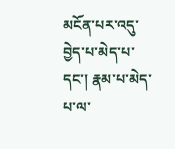མངོན་པར་འདུ་བྱེད་པ་མེད་པ་དང་། རྣམ་པ་མེད་པ་ལ་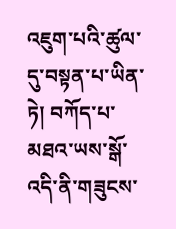འཇུག་པའི་ཚུལ་དུ་བསྟན་པ་ཡིན་ཏེ། བཀོད་པ་མཐའ་ཡས་སྒོ་འདི་ནི་གཟུངས་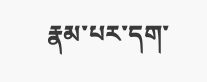རྣམ་པར་དག་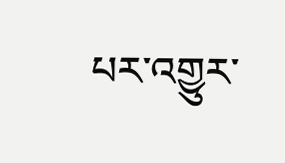པར་འགྱུར་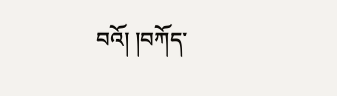བའོ། །བཀོད་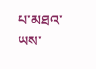པ་མཐའ་ཡས་